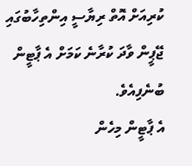ކުރިއަށް އޮތް ރިޔާސީ އިންތިހާބުގައި ޖޭޕީން ވާދަ ކުރާނެ ކަމަށް އެ ޕާޓީން ބުނެފިއެވެ.
އެ ޕާޓީން މިހެން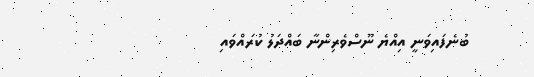ބުނެފައިވަނީ އިއްޔެ ނޫސްވެރިންނާ ބައްދަލު ކުރައްވައި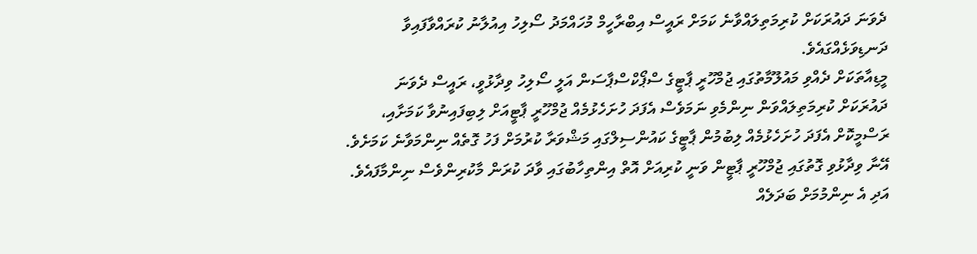ދެވަނަ ދައުރަކަށް ކުރިމަތިލައްވާނެ ކަމަށް ރައީސް އިބްރާހީމް މުހައްމަދު ސޯލިހު އިއުލާނު ކުރައްވާފައިވާ ދަނޑިވަޅެއްގައެވެ.
މީޑިއާތަކަށް ދެއްވި މައުލޫމާތުގައި ޖުމްހޫރީ ޕާޓީގެ ސްޕޯކްސްޕާސަން އަލީ ސޯލިހު ވިދާޅުވީ، ރައީސް ދެވަނަ ދައުރަކަށް ކުރިމަތިލައްވަން ނިންމެވި ނަމަވެސް އެފަދަ ހުށަހެޅުމެއް ޖުމްހޫރީ ޕާޓީއަށް ލިބިފައިނުވާ ކަމަށާއި، ރަސްމީކޮށް އެފަދަ ހުށަހެޅުމެއް ލިބުމުން ޕާޓީގެ ކައުންސިލްގައި މަޝްވަރާ ކުރުމަށް ފަހު ގޮތެއް ނިންމަވާނެ ކަމަށެވެ.
އޭނާ ވިދާޅުވި ގޮތުގައި ޖުމްހޫރީ ޕާޓީން ވަނީ ކުރިއަށް އޮތް އިންތިހާބުގައި ވާދަ ކުރަން މާކުރިންވެސް ނިންމާފައެވެ. އަދި އެ ނިންމުމަށް ބަދަލެއް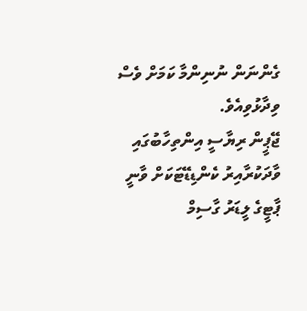ގެންނަން ނުނިންމާ ކަމަށް ވެސް ވިދާޅުވިއެވެ.
ޖޭޕީން ރިޔާސީ އިންތިހާބުގައި ވާދަކުރާއިރު ކެންޑިޑޭޓަކަށް ވާނީ ޕާޓީގެ ލީޑަރު ގާސިމް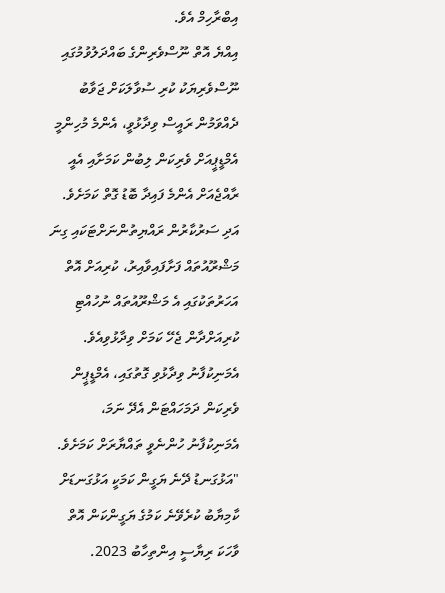އިބްރާހިމް އެވެ.
އިއްޔެ އޮތް ނޫސްވެރިންގެ ބައްދަލުވުމުގައި ނޫސްވެރިޔަކު ކުރި ސުވާލަކަށް ޖަވާބު ދެއްވަމުން ރައީސް ވިދާޅުވީ، އެންމެ މުހިންމީ އެމްޑީޕީއަށް ވެރިކަން ލިބުން ކަމަށާއި އެއީ ރާއްޖެއަށް އެންމެ ފައިދާ ބޮޑު ގޮތް ކަމަށެވެ. އަދި ސަރުކާރުން ރައްޔިތުންނަށްޓަކައި ގިނަ މަޝްރޫއުތައް ފަށާފައިވާއިރު، ކުރިއަށް އޮތް އަހަރުތަކުގައި އެ މަޝްރޫއުތައް ނުހުއްޓި ކުރިއަށްދާން ޖެހޭ ކަމަށް ވިދާޅުވިއެވެ.
އެމަނިކުފާނު ވިދާޅުވި ގޮތުގައި، އެމްޑީޕީން ވެރިކަން ދަމަހައްޓަން އެދޭ ނަމަ، އެމަނިކުފާނު ހުންނެވީ ތައްޔާރަށް ކަމަށެވެ.
"އަޅުގަނޑު ދޭނެ ޔަގީން ކަމަކީ އަޅުގަނޑަށް ކާމިޔާބު ކުރެވޭނެ ކަމުގެ ޔަގީންކަން އޮތް ވާހަކަ ރިޔާސީ އިންތިހާބު 2023.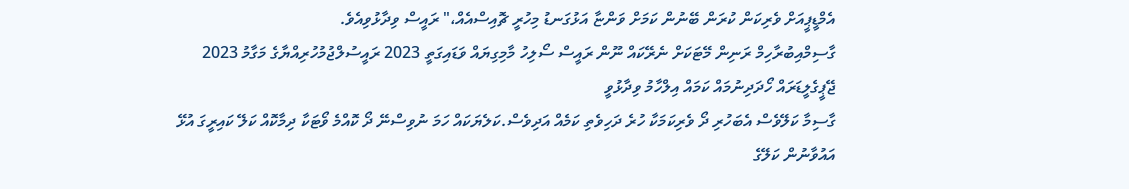އެމްޑީޕީއަށް ވެރިކަން ކުރަން ބޭނުން ކަމަށް ވަންޏާ އަޅުގަނޑު މިހުރީ ޗޮއިސްއެއް،" ރައީސް ވިދާޅުވިއެވެ.
ގާސިމްއިބުރާހިމް ރަނިން މޭޓަކަށް ނެރޭކައް ނޫން ރައީސް ސޯލިހު މާމިގިޔައް ވަޑައިގަތީ 2023 ރައީސުލްޖުމުހުރިއްޔާގެ މަގާމު 2023 ޖޭޕީގެލީޑަރައް ހޯދަދިނުމައް ކަމައް އިލްހާމު ވިދާޅުވީ
ގާސިމާ ކަލޭވެސް އެބަހުރި ދޯ ވެރިކަމަކާ ހުރެ ދަހިވެތި ކަމެއް އަދިވެސް.ކަލެޔަކައް ހަމަ ނުވިސްނޭ ދޯ ކޮއްމެ ވޯޓަކާ ދިމާކޮއް ކަލޭ ކައިރީގަ އުޅޭ އައުވާނުން ކަލޭގެ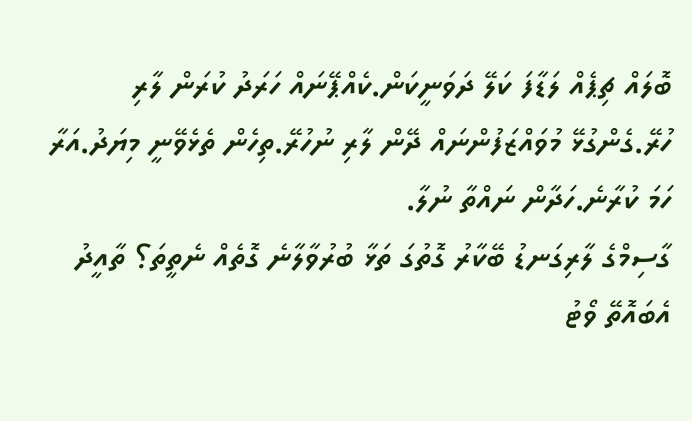ބޮލައް ޗިޕެއް ލަޑާފަ ކަލޭ ދަވަނީކަން.ކެއްޕޭނައް ހަރަދު ކުރަން ލާރި ހުރޭ.ގެންގުޅޭ މުވައްޒަފުންނައް ދޭން ލާރި ނުހުރޭ.ތިހެން ތެޅެވޭނީ މިޔަދު.އަރާ ހަމަ ކުރާނެ.ހަދާން ނައްތާ ނުލާ.
ގާސިމްގެ ލާރިގަނޑު ބޭކާރު ގޮތުގަ ތަޅާ ބުރުވާލާނެ ގޮތެއް ނެތީތަ؟ ތާއީދު އެބައޮތޭ ވޯޓު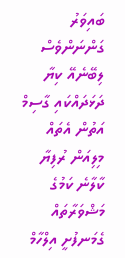ބައިވަރު ގަންނަންވެސް ލިބޭނެއޭ ކިޔާ ދަޅަދައްކައި ގާސިމް އަތުން އެތައް މިލިއަން ރުފިޔާ ކާލާނެ ކަމުގެ މަޝްވަރާތައް ގެމަނފުށީ އިލްހާމް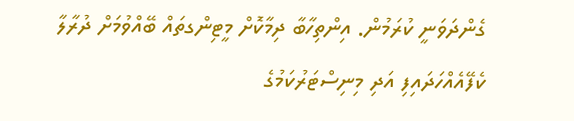ގެންދަވަނީ ކުރަމުން. އިންތިހާބާ ދިމާކޮށް މީޓިންގތައް ބޭއްވުމަށް ދުރާލާ ކެފޭއެއްހަދައިފި އަދި މިނިސްޓަރުކަމުގެ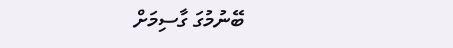ބޭނުމުގަ ގާސިމަށް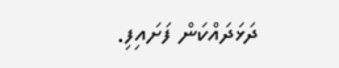ދަޅަދައްކަން ފަށައިފި.